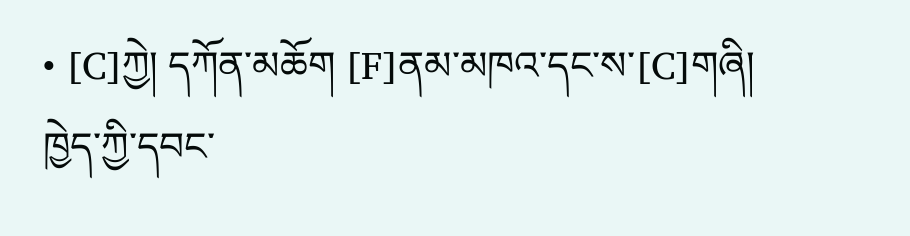• [C]ཀྱེ། དཀོན་མཆོག [F]ནམ་མཁའ་དང་ས་[C]གཞི། ཁྱེད་ཀྱི་དབང་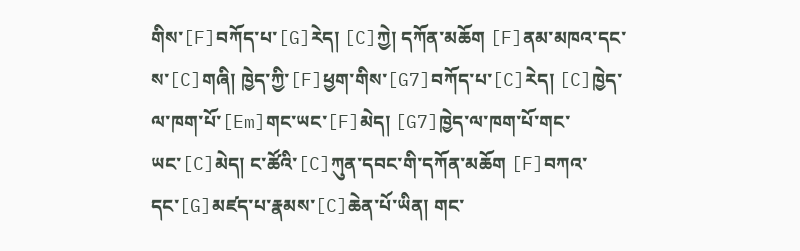གིས་[F]བཀོད་པ་[G]རེད། [C]ཀྱེ། དཀོན་མཆོག [F]ནམ་མཁའ་དང་ས་[C]གཞི། ཁྱེད་ཀྱི་[F]ཕྱག་གིས་[G7]བཀོད་པ་[C]རེད། [C]ཁྱེད་ལ་ཁག་པོ་[Em]གང་ཡང་[F]མེད། [G7]ཁྱེད་ལ་ཁག་པོ་གང་ཡང་[C]མེད། ང་ཚོའི་[C]ཀུན་དབང་གི་དཀོན་མཆོག [F]བཀའ་དང་[G]མཛད་པ་རྣམས་[C]ཆེན་པོ་ཡིན། གང་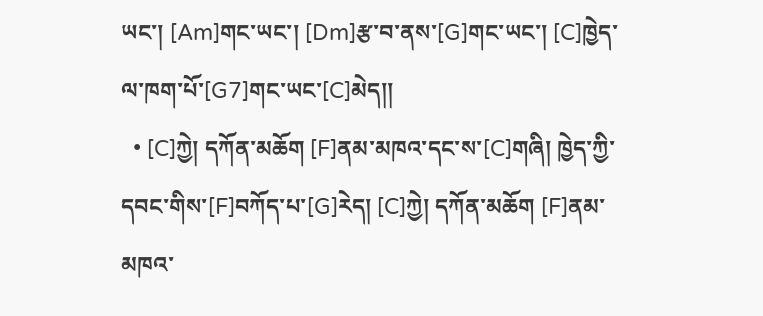ཡང་། [Am]གང་ཡང་། [Dm]རྩ་བ་ནས་[G]གང་ཡང་། [C]ཁྱེད་ལ་ཁག་པོ་[G7]གང་ཡང་[C]མེད།།
  • [C]ཀྱེ། དཀོན་མཆོག [F]ནམ་མཁའ་དང་ས་[C]གཞི། ཁྱེད་ཀྱི་དབང་གིས་[F]བཀོད་པ་[G]རེད། [C]ཀྱེ། དཀོན་མཆོག [F]ནམ་མཁའ་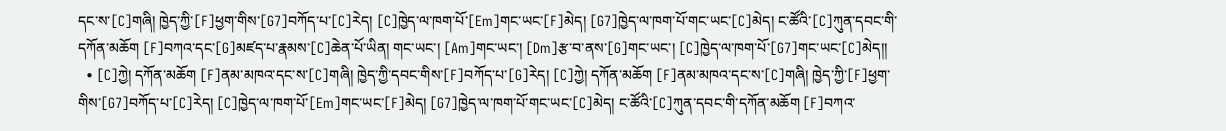དང་ས་[C]གཞི། ཁྱེད་ཀྱི་[F]ཕྱག་གིས་[G7]བཀོད་པ་[C]རེད། [C]ཁྱེད་ལ་ཁག་པོ་[Em]གང་ཡང་[F]མེད། [G7]ཁྱེད་ལ་ཁག་པོ་གང་ཡང་[C]མེད། ང་ཚོའི་[C]ཀུན་དབང་གི་དཀོན་མཆོག [F]བཀའ་དང་[G]མཛད་པ་རྣམས་[C]ཆེན་པོ་ཡིན། གང་ཡང་། [Am]གང་ཡང་། [Dm]རྩ་བ་ནས་[G]གང་ཡང་། [C]ཁྱེད་ལ་ཁག་པོ་[G7]གང་ཡང་[C]མེད།།
  • [C]ཀྱེ། དཀོན་མཆོག [F]ནམ་མཁའ་དང་ས་[C]གཞི། ཁྱེད་ཀྱི་དབང་གིས་[F]བཀོད་པ་[G]རེད། [C]ཀྱེ། དཀོན་མཆོག [F]ནམ་མཁའ་དང་ས་[C]གཞི། ཁྱེད་ཀྱི་[F]ཕྱག་གིས་[G7]བཀོད་པ་[C]རེད། [C]ཁྱེད་ལ་ཁག་པོ་[Em]གང་ཡང་[F]མེད། [G7]ཁྱེད་ལ་ཁག་པོ་གང་ཡང་[C]མེད། ང་ཚོའི་[C]ཀུན་དབང་གི་དཀོན་མཆོག [F]བཀའ་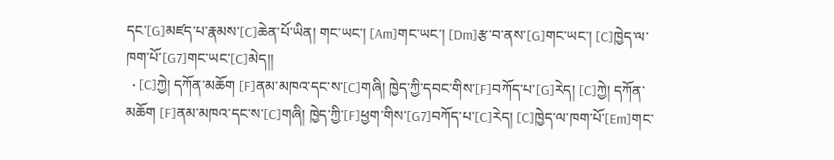དང་[G]མཛད་པ་རྣམས་[C]ཆེན་པོ་ཡིན། གང་ཡང་། [Am]གང་ཡང་། [Dm]རྩ་བ་ནས་[G]གང་ཡང་། [C]ཁྱེད་ལ་ཁག་པོ་[G7]གང་ཡང་[C]མེད།།
  • [C]ཀྱེ། དཀོན་མཆོག [F]ནམ་མཁའ་དང་ས་[C]གཞི། ཁྱེད་ཀྱི་དབང་གིས་[F]བཀོད་པ་[G]རེད། [C]ཀྱེ། དཀོན་མཆོག [F]ནམ་མཁའ་དང་ས་[C]གཞི། ཁྱེད་ཀྱི་[F]ཕྱག་གིས་[G7]བཀོད་པ་[C]རེད། [C]ཁྱེད་ལ་ཁག་པོ་[Em]གང་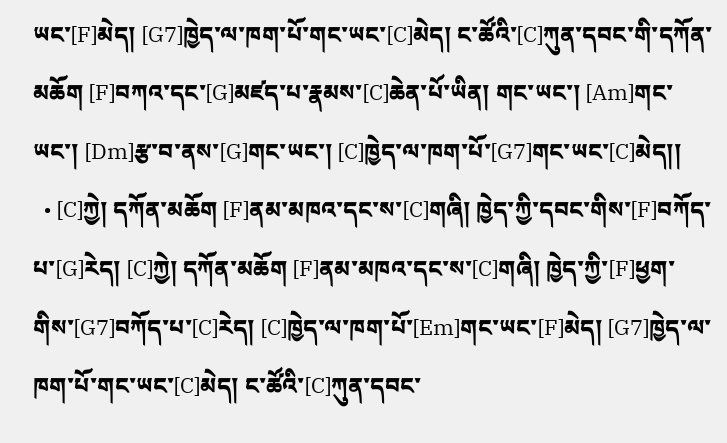ཡང་[F]མེད། [G7]ཁྱེད་ལ་ཁག་པོ་གང་ཡང་[C]མེད། ང་ཚོའི་[C]ཀུན་དབང་གི་དཀོན་མཆོག [F]བཀའ་དང་[G]མཛད་པ་རྣམས་[C]ཆེན་པོ་ཡིན། གང་ཡང་། [Am]གང་ཡང་། [Dm]རྩ་བ་ནས་[G]གང་ཡང་། [C]ཁྱེད་ལ་ཁག་པོ་[G7]གང་ཡང་[C]མེད།།
  • [C]ཀྱེ། དཀོན་མཆོག [F]ནམ་མཁའ་དང་ས་[C]གཞི། ཁྱེད་ཀྱི་དབང་གིས་[F]བཀོད་པ་[G]རེད། [C]ཀྱེ། དཀོན་མཆོག [F]ནམ་མཁའ་དང་ས་[C]གཞི། ཁྱེད་ཀྱི་[F]ཕྱག་གིས་[G7]བཀོད་པ་[C]རེད། [C]ཁྱེད་ལ་ཁག་པོ་[Em]གང་ཡང་[F]མེད། [G7]ཁྱེད་ལ་ཁག་པོ་གང་ཡང་[C]མེད། ང་ཚོའི་[C]ཀུན་དབང་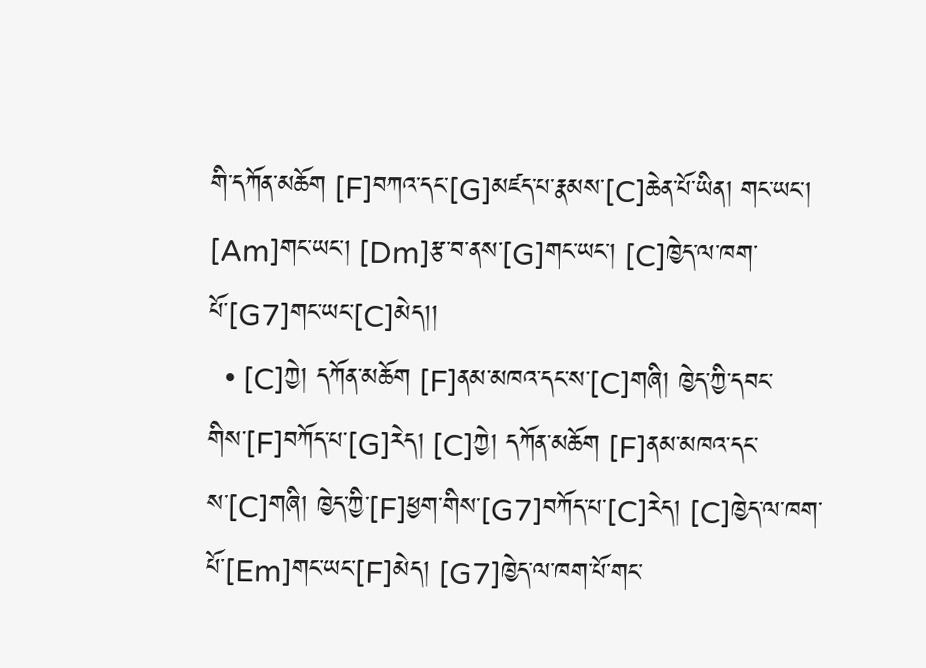གི་དཀོན་མཆོག [F]བཀའ་དང་[G]མཛད་པ་རྣམས་[C]ཆེན་པོ་ཡིན། གང་ཡང་། [Am]གང་ཡང་། [Dm]རྩ་བ་ནས་[G]གང་ཡང་། [C]ཁྱེད་ལ་ཁག་པོ་[G7]གང་ཡང་[C]མེད།།
  • [C]ཀྱེ། དཀོན་མཆོག [F]ནམ་མཁའ་དང་ས་[C]གཞི། ཁྱེད་ཀྱི་དབང་གིས་[F]བཀོད་པ་[G]རེད། [C]ཀྱེ། དཀོན་མཆོག [F]ནམ་མཁའ་དང་ས་[C]གཞི། ཁྱེད་ཀྱི་[F]ཕྱག་གིས་[G7]བཀོད་པ་[C]རེད། [C]ཁྱེད་ལ་ཁག་པོ་[Em]གང་ཡང་[F]མེད། [G7]ཁྱེད་ལ་ཁག་པོ་གང་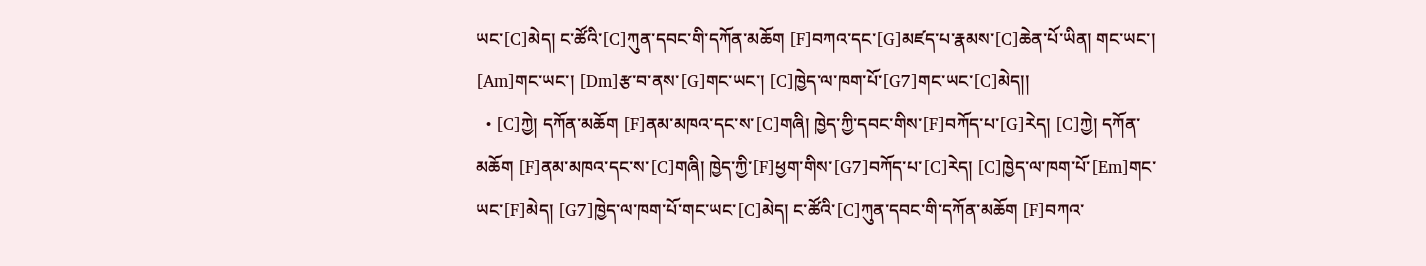ཡང་[C]མེད། ང་ཚོའི་[C]ཀུན་དབང་གི་དཀོན་མཆོག [F]བཀའ་དང་[G]མཛད་པ་རྣམས་[C]ཆེན་པོ་ཡིན། གང་ཡང་། [Am]གང་ཡང་། [Dm]རྩ་བ་ནས་[G]གང་ཡང་། [C]ཁྱེད་ལ་ཁག་པོ་[G7]གང་ཡང་[C]མེད།།
  • [C]ཀྱེ། དཀོན་མཆོག [F]ནམ་མཁའ་དང་ས་[C]གཞི། ཁྱེད་ཀྱི་དབང་གིས་[F]བཀོད་པ་[G]རེད། [C]ཀྱེ། དཀོན་མཆོག [F]ནམ་མཁའ་དང་ས་[C]གཞི། ཁྱེད་ཀྱི་[F]ཕྱག་གིས་[G7]བཀོད་པ་[C]རེད། [C]ཁྱེད་ལ་ཁག་པོ་[Em]གང་ཡང་[F]མེད། [G7]ཁྱེད་ལ་ཁག་པོ་གང་ཡང་[C]མེད། ང་ཚོའི་[C]ཀུན་དབང་གི་དཀོན་མཆོག [F]བཀའ་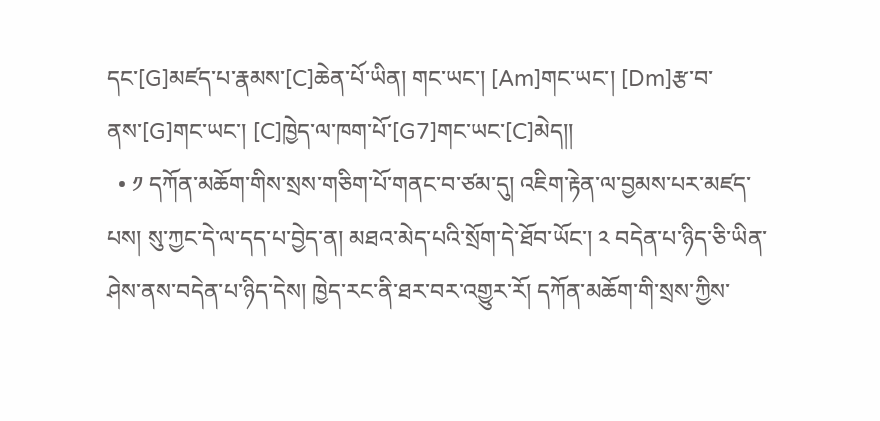དང་[G]མཛད་པ་རྣམས་[C]ཆེན་པོ་ཡིན། གང་ཡང་། [Am]གང་ཡང་། [Dm]རྩ་བ་ནས་[G]གང་ཡང་། [C]ཁྱེད་ལ་ཁག་པོ་[G7]གང་ཡང་[C]མེད།།
  • ༡ དཀོན་མཆོག་གིས་སྲས་གཅིག་པོ་གནང་བ་ཙམ་དུ། འཇིག་རྟེན་ལ་བྱམས་པར་མཛད་པས། སུ་ཀྱང་དེ་ལ་དད་པ་བྱེད་ན། མཐའ་མེད་པའི་སྲོག་དེ་ཐོབ་ཡོང་། ༢ བདེན་པ་ཉིད་ཅི་ཡིན་ཤེས་ནས་བདེན་པ་ཉིད་དེས། ཁྱེད་རང་ནི་ཐར་བར་འགྱུར་རོ། དཀོན་མཆོག་གི་སྲས་ཀྱིས་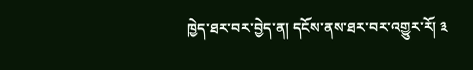ཁྱེད་ཐར་བར་བྱེད་ན། དངོས་ནས་ཐར་བར་འགྱུར་རོ། ༣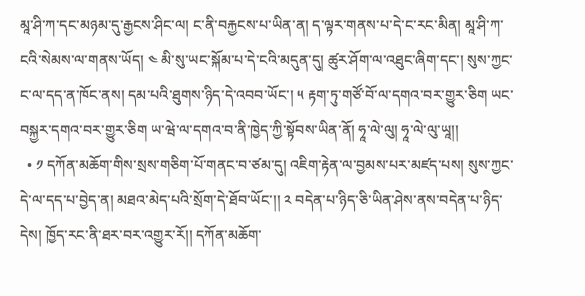མཱ་ཤི་ཀ་དང་མཉམ་དུ་རྒྱངས་ཤིང་ལ། ང་ནི་བརྐྱངས་པ་ཡིན་ན། ད་ལྟར་གནས་པ་དེ་ང་རང་མིན། མཱ་ཤི་ཀ་ངའི་སེམས་ལ་གནས་ཡོད། ༤ མི་སུ་ཡང་སྐོམ་པ་དེ་ངའི་མདུན་དུ། ཚུར་ཤོག་ལ་འཐུང་ཞིག་དང་། སུས་ཀྱང་ང་ལ་དད་ན་ཁོང་ནས། དམ་པའི་ཐུགས་ཉིད་དེ་འབབ་ཡོང་། ༥ རྟག་ཏུ་གཙོ་བོ་ལ་དགའ་བར་གྱུར་ཅིག ཡང་བསྐྱར་དགའ་བར་གྱུར་ཅིག ཡ་ཝེ་ལ་དགའ་བ་ནི་ཁྱེད་ཀྱི་སྟོབས་ཡིན་ནོ། ཧཱ་ལེ་ལུ། ཧཱ་ལེ་ལུ་ཡཱ།།
  • ༡ དཀོན་མཆོག་གིས་སྲས་གཅིག་པོ་གནང་བ་ཙམ་དུ། འཇིག་རྟེན་ལ་བྱམས་པར་མཛད་པས། སུས་ཀྱང་དེ་ལ་དད་པ་བྱེད་ན། མཐའ་མེད་པའི་སྲོག་དེ་ཐོབ་ཡོང་།། ༢ བདེན་པ་ཉིད་ཅི་ཡིན་ཤེས་ནས་བདེན་པ་ཉིད་དེས། ཁྱོད་རང་ནི་ཐར་བར་འགྱུར་རོ།། དཀོན་མཆོག་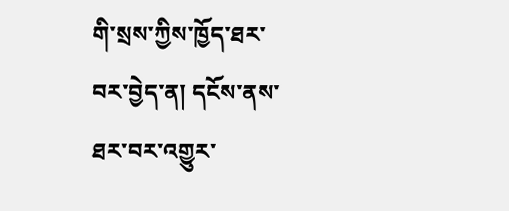གི་སྲས་ཀྱིས་ཁྱོད་ཐར་བར་བྱེད་ན། དངོས་ནས་ཐར་བར་འགྱུར་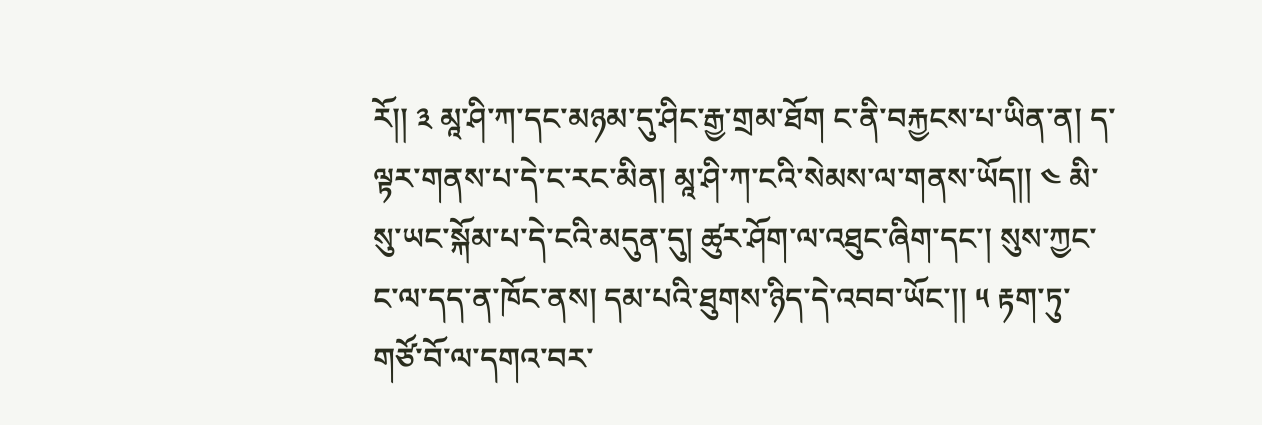རོ།། ༣ མཱ་ཤི་ཀ་དང་མཉམ་དུ་ཤིང་རྒྱ་གྲམ་ཐོག ང་ནི་བརྐྱངས་པ་ཡིན་ན། ད་ལྟར་གནས་པ་དེ་ང་རང་མིན། མཱ་ཤི་ཀ་ངའི་སེམས་ལ་གནས་ཡོད།། ༤ མི་སུ་ཡང་སྐོམ་པ་དེ་ངའི་མདུན་དུ། ཚུར་ཤོག་ལ་འཐུང་ཞིག་དང་། སུས་ཀྱང་ང་ལ་དད་ན་ཁོང་ནས། དམ་པའི་ཐུགས་ཉིད་དེ་འབབ་ཡོང་།། ༥ རྟག་ཏུ་གཙོ་བོ་ལ་དགའ་བར་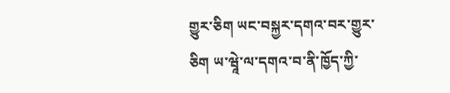གྱུར་ཅིག ཡང་བསྐྱར་དགའ་བར་གྱུར་ཅིག ཡ་ཝཱེ་ལ་དགའ་བ་ནི་ཁྱོད་ཀྱི་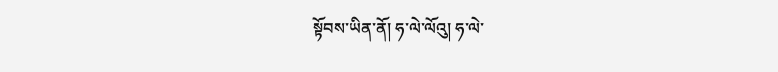སྟོབས་ཡིན་ནོ། ཧ་ལེ་ལོའུ། ཧ་ལེ་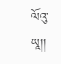ལོའུ་ཡཱ།།